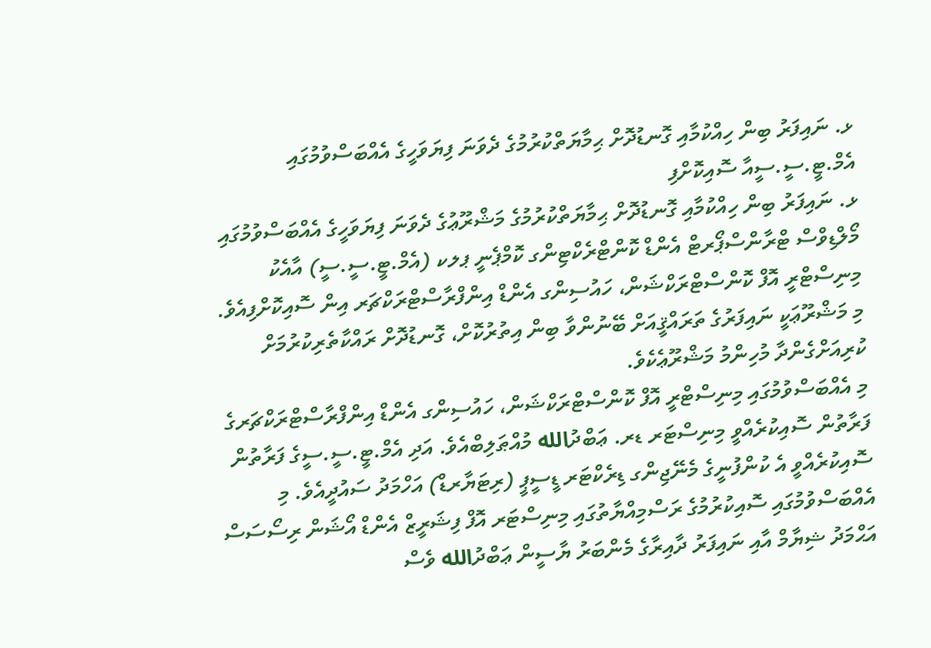ޅ. ނައިފަރު ބިން ހިއްކުމާއި ގޮނޑުދޮށް ޙިމާޔަތްކުރުމުގެ ދެވަނަ ފިޔަވަހީގެ އެއްބަސްވުމުގައި އެމް.ޓީ.ސީ.ސީއާ ސޮއިކޮށްފި
ޅ. ނައިފަރު ބިން ހިއްކުމާއި ގޮނޑުދޮށް ޙިމާޔަތްކުރުމުގެ މަޝްރޫޢުގެ ދެވަނަ ފިޔަވަހީގެ އެއްބަސްވުމުގައި މޯލްޑިވްސް ޓްރާންސްޕޯރޓް އެންޑް ކޮންޓްރެކްޓިންގ ކޮމްޕެނީ ޕލކ (އެމް.ޓީ.ސީ.ސީ) އާއެކު މިނިސްޓްރީ އޮފް ކޮންސްޓްރަކްޝަން، ހައުސިންގ އެންޑް އިންފްރާސްޓްރަކްޗަރ އިން ސޮއިކޮށްފިއެވެ. މި މަޝްރޫޢަކީ ނައިފަރުގެ ތަރައްޤީއަށް ބޭނުންވާ ބިން އިތުރުކޮށް، ގޮނޑުދޮށް ރައްކާތެރިކުރުމަށް ކުރިއަށްގެންދާ މުހިންމު މަޝްރޫޢެކެވެ.
މި އެއްބަސްވުމުގައި މިނިސްޓްރީ އޮފް ކޮންސްޓްރަކްޝަން، ހައުސިންގ އެންޑް އިންފްރާސްޓްރަކްޗަރގެ ފަރާތުން ސޮއިކުރެއްވީ މިނިސްޓަރ ޑރ. ޢަބްދުالله މުއްޠަލިބްއެވެ. އަދި އެމް.ޓީ.ސީ.ސީގެ ފަރާތުން ސޮއިކުރެއްވީ އެ ކުންފުނީގެ މެނޭޖިންގ ޑިރެކްޓަރ ޑީސީޕީ (ރިޓަޔާރޑް) އަހްމަދު ސައުދީއެވެ. މި އެއްބަސްވުމުގައި ސޮއިކުރުމުގެ ރަސްމިއްޔާތުގައި މިނިސްޓަރ އޮފް ފިޝަރީޒް އެންޑް އޯޝަން ރިސޯސަސް އަޙްމަދު ޝިޔާމް އާއި ނައިފަރު ދާއިރާގެ މެންބަރު ޔާސީން ޢަބްދުالله ވެސް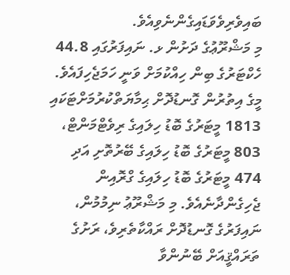ބައިވެރިވެވަޑައިގެންނެވިއެވެ.
މި މަޝްރޫޢުގެ ދަށުން ޅ. ނައިފަރުގައި 44.8 ހެކްޓަރުގެ ބިން ހިއްކުމަށް ވަނީ ހަމަޖެހިފައެވެ. މީގެ އިތުރުން ގޮނޑުދޮށް ޙިމާޔަތްކުރުމަށްޓަކައި 1813 މީޓަރުގެ ބޮޑު ހިލައިގެ ރިވެޓްމަންޓް، 803 މީޓަރުގެ ބޮޑު ހިލައިގެ ބޭރުތޮށި އަދި 474 މީޓަރުގެ ބޮޑު ހިލައިގެ ގްރޮއިން ޖެހިގެންދާނެއެވެ. މި މަޝްރޫޢު ނިމުމުން، ނައިފަރުގެ ގޮނޑުދޮށް ރައްކާތެރިވެ، ރަށުގެ ތަރައްޤީއަށް ބޭނުންވާ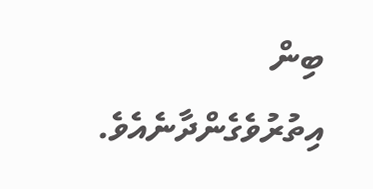ބިން އިތުރުވެގެންދާނެއެވެ.